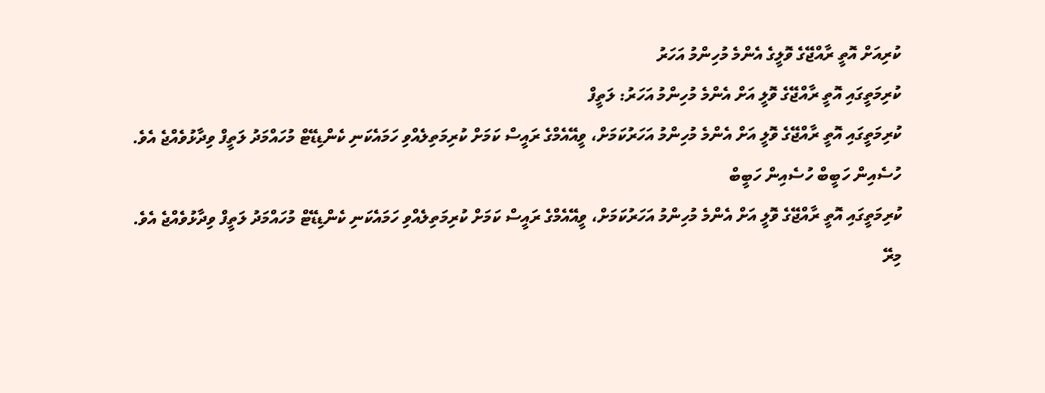ކުރިއަށް އޮތީ ރާއްޖޭގެ ވޮލީގެ އެންމެ މުހިންމު އަހަރު
ކުރިމަތީގައި އޮތީ ރާއްޖޭގެ ވޮލީ އަށް އެންމެ މުހިންމު އަހަރު: ލަތީފް
ކުރިމަތީގައި އޮތީ ރާއްޖޭގެ ވޮލީ އަށް އެންމެ މުހިންމު އަހަރުކަމަށް، ވީއޭއެމްގެ ރައީސް ކަމަށް ކުރިމަތިލެއްވި ހަމައެކަނި ކެންޑިޑޭޓް މުހައްމަދު ލަތީފް ވިދާޅުވެއްޖެ އެވެ.
ހުސެއިން ހަބީބް ހުސެއިން ހަބީބް
ކުރިމަތީގައި އޮތީ ރާއްޖޭގެ ވޮލީ އަށް އެންމެ މުހިންމު އަހަރުކަމަށް، ވީއޭއެމްގެ ރައީސް ކަމަށް ކުރިމަތިލެއްވި ހަމައެކަނި ކެންޑިޑޭޓް މުހައްމަދު ލަތީފް ވިދާޅުވެއްޖެ އެވެ.
މިރޭ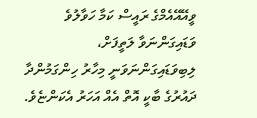ވީއޭއޭއެމްގެ ރައީސް ކަމާ ހަވާލުވެ ވަޑައިގަންނަވާ ލަތީފަށް، ލިބިވަޑައިގަންނަވަނީ މިހާރު ހިންގަމުންދާ ދައުރުގެ ބާކީ އޮތް އެއް އަހަރު އެކަންޏެވެ.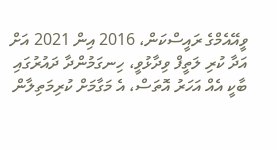ވީއޭއެމްގެ ރައީސްކަން، 2016 އިން 2021 އަށް އަދާ ކުރި ލަތީފް ވިދާޅުވީ، ހިނގަމުންދާ ދައުރުގައި ބާކީ އެއް އަހަރު އޮތަސް، އެ މަގާމަށް ކުރިމަތިލާން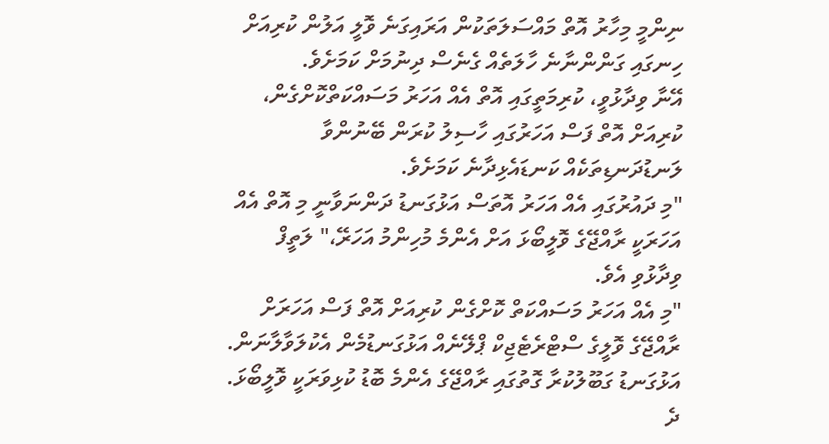ނިންމީ މިހާރު އޮތް މައްސަލަތަކުން އަރައިގަނެ ވޮލީ އަލުން ކުރިއަށް ހިނގައި ގަންންނާނެ ހާލަތެއް ގެނެސް ދިނުމަށް ކަމަށެވެ.
އޭނާ ވިދާޅުވީ، ކުރިމަތީގައި އޮތް އެއް އަހަރު މަސައްކަތްކޮށްގެން، ކުރިއަށް އޮތް ފަސް އަހަރުގައި ހާސިލު ކުރަން ބޭނުންވާ ލަނޑުދަނޑިތަކެއް ކަނޑައެޅިދާނެ ކަމަށެވެ.
"މި ދައުރުގައި އެއް އަހަރު އޮތަސް އަޅުގަނޑު ދަންނަވާނީ މި އޮތް އެއް އަހަރަކީ ރާއްޖޭގެ ވޮލީބޯޅަ އަށް އެންމެ މުހިންމު އަހަރޭ،" ލަތީފް ވިދާޅުވި އެވެ.
"މި އެއް އަހަރު މަސައްކަތް ކޮށްގެން ކުރިއަށް އޮތް ފަސް އަހަރަށް ރާއްޖޭގެ ވޮލީގެ ސްޓްރެޓެޖިކް ޕްލޭނެއް އަޅުގަނޑުމެން އެކުލަވާލާނަން. އަޅުގަނޑު ގަބޫލުކުރާ ގޮތުގައި ރާއްޖޭގެ އެންމެ ބޮޑު ކުޅިވަރަކީ ވޮލީބޯޅަ. ދެ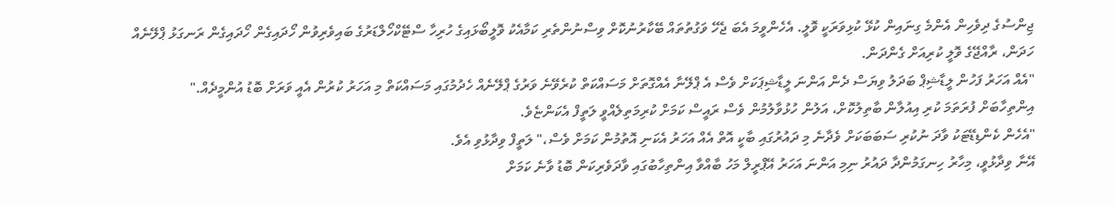ޖިންސުގެ ދިވެހިން އެންމެ ގިނައިން ކުޅޭ ކުޅިވަރަކީ ވޮލީ. އެހެންވީމަ އެބަ ޖެހޭ ވަގުތުތައް ބޭކާރުނުކޮށް ވިސްނުންތެރި ކަމާއެކު ވޮލީބޯޅައިގެ ހުރިހާ ސްޓޭކްހޯލްޑަރުގެ ބައިވެރިވުން ހޯދައިގެން ހޯދައިގެން ރަނގަޅު ޕްލޭނެއް ހަދަން، ރާއްޖޭގެ ވޮލީ ކުރިއަށް ގެންދަން.
"އެއް އަހަރު ފަހުން ލީޑާޝިޕް ބަދަލު ވިޔަސް ދެން އަންނަ ލީޑާޝިޕަކަށް ވެސް އެ ޕްލޭނާ އެއްގޮތަށް މަސައްކަތް ކުރެވޭނެ ވަރުގެ ޕްލޭނެއް ހެދުމުގައި މަސައްކަތް މި އަހަރު ކުރުން އެއީ ވަރަށް ބޮޑު އުންމީދެއް."
އިންތިހާބަށް ފުރަތަމަ ކުރި އިއުލާން ބާތިލުކޮށް، އަލުން ހުޅުވާލުމުން ވެސް ރައީސް ކަމަށް ކުރިމަތިލެއްވީ ލަތީފް އެކަންޏެވެ.
"އެހެން ކެންޑިޑޭޓަކު ވާދަ ނުކުރި ސަބަބަކަށް ވެދާނެ މި ދައުރުގައި ބާކީ އޮތް އެއް އަހަރު އެކަނި އޮތުމުން ކަމަށް ވެސް،" ލަތީފް ވިދާޅުވި އެވެ.
އޭނާ ވިދާޅުވީ، މިހާރު ހިނގަމުންދާ ދައުރު ނިމި އަންނަ އަހަރު އޭޕްރީލް މަހު ބާއްވާ އިންތިހާބުގައި ވާދަވެރިކަން ބޮޑު ވާނެ ކަމަށް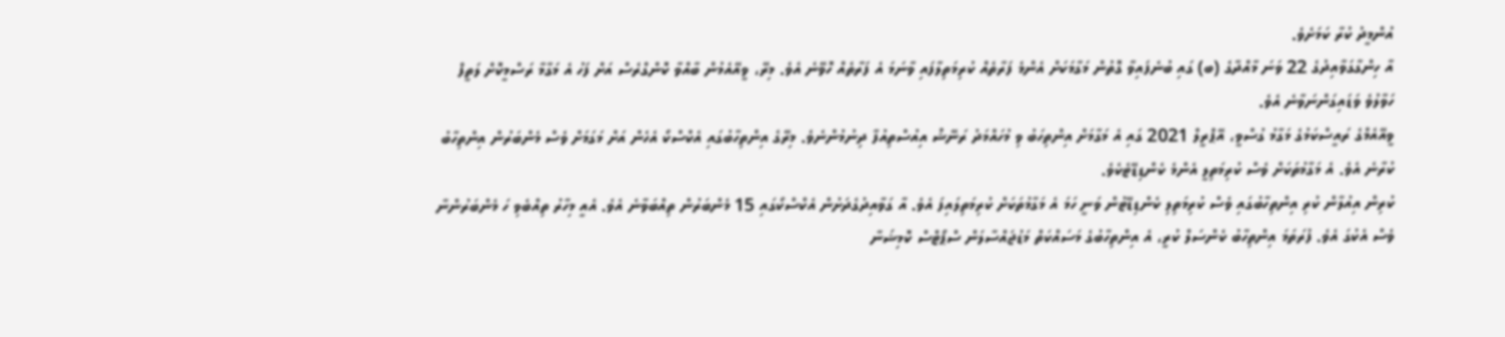އުންމީދު ކުރާ ކަމަށެވެ.
އާ ހިންގާގަވާއިދުގެ 22 ވަނަ މާއްދާގެ (ބ) ގައި ބުނެފައިވާ ގޮތުން މަގާމަކަށް އެންމެ ފަރާތެއް ކުރިމަތިލާފައި ވާނަމަ އެ ފަރާތެއް ހޮވޭނެ އެވެ. މިރޭ، ވީއޭއެމުން ބާއްވާ ކޮންގްރެސް އަށް ފަހު އެ މަގާމާ ރަސްމީކޮށް ލަތީފް ހަވާލުވެ ވަޑައިގަންނަވާނެ އެވެ.
ވީއޭއެމްގެ ރައީސްކަމުގެ މަގާމު ގުސްވީ، އޭޕްރީލް 2021 ގައި އެ މަގާމަށް އިންތިހަބު ވި މުހައްމަދު ރަނޭޝް އިއުސްތިއުފާ ދިނުމުންނެވެ. މިރޭގެ އިންތިހާބުގައި އެކްސްކޯ އެހެން އަށް މަގަމަށް ވެސް މެންބަރުން އިންތިހާބު ކުރާނެ އެވެ. އެ މަގާމުތަކަށް ވެސް ކުރިމަތިލީ އެންމެ ކެންޑިޑޭޓެކެވެ.
ކުރިން އިއުލާން ކުރި އިންތިހާބުގައި ވެސް ކުރިމަތިލި ކެންޑިޑޭޓުން ވަނީ ހަމަ އެ މަގާމުތަކަށް ކުރިމަތިލައިފަ އެވެ. އާ ގަވާއިދުގެދަށުން އެކްސްކޯގައި 15 މެންބަރުން ތިއްބަވާނެ އެވެ. އެއީ މިހާރު ތިއްބެވި ހަ މެންބަރުންނާ ވެސް އެކުގަ އެވެ. ފުރަތަމަ އިންތިހާބު ކެންސަލް ކުރީ، އެ އިންތިހާބުގެ މަސައްކަތް މަޑުޖައްސާލަން ސްޕޯޓްސް ކޮމިޝަނާ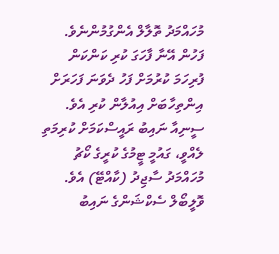މުހައްމަދު ތޮލާލް އެންގުމުންނެވެ. ފަހުން އޭނާ ފާހަގަ ކުރި ކަންކަން ފުރިހަމަ ކުރުމަށް ފަހު ދެވަނަ ފަހަރަށް އިންތިހާބަށް އިއުލާން ކުރި އެވެ.
ސީނިއާ ނައިބު ރައީސްކަމަށް ކުރިމަތި ލެއްވީ، ގައުމީ ޓީމުގެ ކުރީގެ ކޯޗު މުހައްމަދު ސާޖިދު (ކާއްޓޭ) އެވެ. ވޮލީބޯލް ސެކްޝަންގެ ނައިބު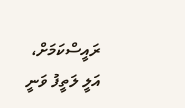ރައީސްކަމަށް، އަލީ ލަތީފު ވަނީ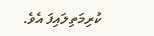ކުރިމަތިލައިފަ އެވެ.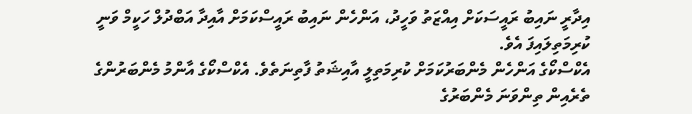އިދާރީ ނައިބު ރައީސަކަށް އިއްޒަތު ވަހީދު، އަންހެން ނައިބު ރައީސްކަމަށް އާއިދާ އަބްދުލް ހަކީމް ވަނީ ކުރިމަތިލައިފަ އެވެ.
އެކްސްކޯގެ އަންހެން މެންބަރުކަމަށް ކުރިމަތިލީ އާއިޝަތު ފާތިނަތެވެ. އެކްސްކޯގެ އާންމު މެންބަރުންގެ ތެރެއިން ތިންވަނަ މެންބަރުގެ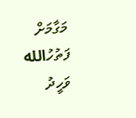މަގާމަށް ފަތުހުالله ވަހީދު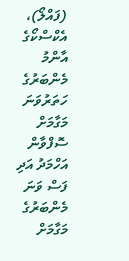(ފައްލޯ)، އެކްސްކޯގެ އާންމު މެންބަރުގެ ހަތަރުވަނަ މަގާމަށް ސޮފްވާން އަހްމަދު އަދި ފަސް ވަނަ މެންބަރުގެ މަގާމަށް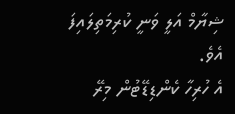ޝިޔާމް އަލީ ވަނީ ކުރިމަތިލައިފަ އެވެ.
އެ ހުރިހާ ކެންޑިޑޭޓުން މިރޭ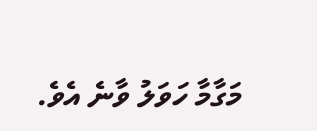މަގާމާ ހަވަލު ވާނެ އެވެ.